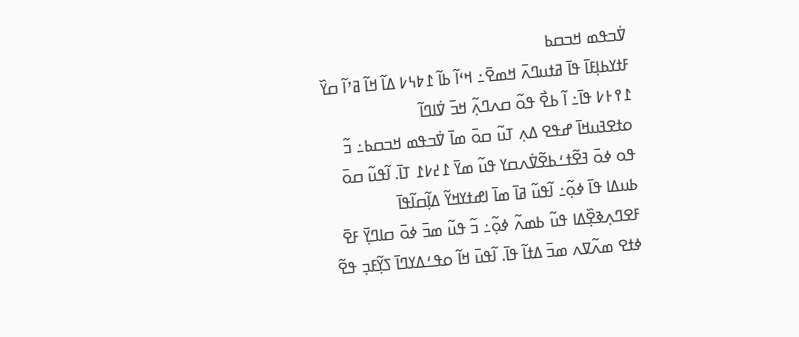ߜ߭ߏߟߘ ߞߏߛߕ
ߓߙߌߕߊ߲ߓߊ߫ ߟߊ߫ ߥߙߎߣߍ߫ ߞߘߐ߫߸ ߞߵߊ߬ ߕߊ߬ ߁߈߆߇ ߡߊ߬ ߞߊ߬ ߥߴߊ߬ ߛߌ߰ ߁߉߅߇ ߟߊ߫߸ ߊ߬ ߕߐ߯ ߟߋ߬ ߛߍߣߍ߲߬ ߞߏ߫ ߜ߭ߊߣߊ߬
ߋߙߐߔߎߞߊ߫ ߝߟߐ ߡߍ߲ ߠߎ߬ ߛߋ߫ ߘߊ߫ ߜ߭ߏߟߘ ߞߏߛߕ߸ ߏ߬ ߟߋ ߦߋ߫ ߔߐ߬ߙߑߕߐ߬ߜ߭ߍߛߌ ߟߎ߬ ߘߌ߫ ߁߄߇߁ ߠߊ߫. ߊ߬ߟߎ߬ ߛߋ߫ ߕߎߡߊ ߟߊ߫ ߦߋ߲߬߸ ߊ߬ߟߎ߬ ߥߊ߫ ߘߊ߫ ߊߝߙߌߞߌ߬ ߡߊ߲߬ߛߊ߬ߟߊ߫ ߓߐߣߍ߲ߢߐ߲߰ߡߊ ߟߎ߬ ߕߘߍ߬ ߦߋ߲߬߸ ߏ߬ ߟߎ߬ ߘߏ߫ ߦߋ߫ ߛߊߣߌ߲߫ ߓߐ߫ ߦߙߐ ߘߍ߬ߜߍ ߘߏ߫ ߡߙߊ߬ ߟߊ߫. ߊ߬ߟߎ߫ ߞߊ߬ ߋߟߑߡߌߣߊ߫ ߖߌ߲߬ߓߏ߲ ߟߐ߬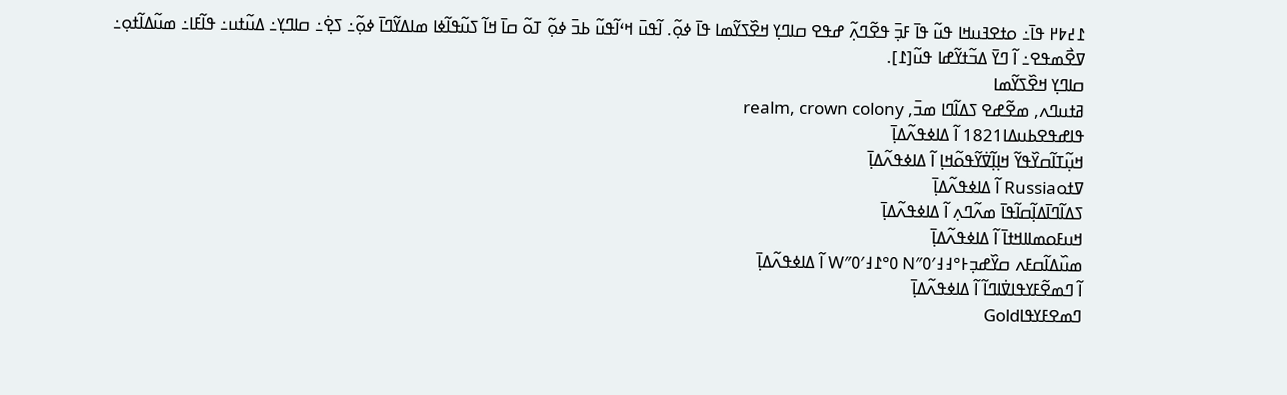߁߄߈߂ ߟߊ߫߸ ߋߙߐߔߎߞߊ ߟߎ߬ ߟߊ߫ ߓߏ߲߫ ߟߐ߬ߣߍ߲߬ ߝߟߐ ߛߊߣߌ߲ ߞߐ߰ߖߌ߬ߘߊ ߟߊ߫ ߦߋ߲߬. ߊ߬ߟߎ߫ ߞߵߊ߬ߟߎ߬ ߕߏ߫ ߦߋ߲߬ ߠߋ߬ ߛߊ߫ ߞߊ߬ ߖߎ߬ߟߊ߬ߦߊ ߘߊߡߌ߬ߣߊ߫ ߦߋ߲߬߸ ߖߐ߲߭߸ ߛߊߣߌ߲߸ ߡߎ߬ߙߎ߸ ߟߊ߬ߓߊ߸ ߘߎ߬ߡߊ߬ߙߋ߲߸ ߜߐ߯ߘߟߐ߸ ߊ߬ ߣߌ߫ ߡߏ߬ߙߌ߬ߝߊ ߟߎ߬[߁].
ߛߊߣߌ߲ ߞߐ߰ߖߌ߬ߘߊ
ߥߙߎߣߍ, ߘߐ߬ߝߐ ߖߡߊ߬ߣߊ ߘߏ߫, realm, crown colony
ߟߊߝߟߐߕߎߡߊ1821 ߊ߬ ߡߊߦߟߍ߬ߡߊ߲߫
ߞߎ߲߬ߠߊ߬ߛߌ߰ߟߌ߬ ߞߊ߲ߊ߲߬ߜ߭ߌ߬ߟߋ߬ߞߊ߲ ߊ߬ ߡߊߦߟߍ߬ߡߊ߲߫
ߜߙߋRussia ߊ߬ ߡߊߦߟߍ߬ߡߊ߲߫
ߖߡߊ߬ߣߊ߫ߡߊ߲߬ߛߊ߬ߟߊ߫ ߘߍ߬ߣߍ߲ ߊ߬ ߡߊߦߟߍ߬ߡߊ߲߫
ߞߎߓߋߘߊߊߞߙߊ߫ ߊ߬ ߡߊߦߟߍ߬ߡߊ߲߫
ߘߎ߰ߡߊ߬ߛߓߍ ߛߌ߰ߝߏ߲߅°߃߃′߀″N ߀°߁߃′߀″W ߊ߬ ߡߊߦߟߍ߬ߡߊ߲߫
ߊ߬ ߣߘߐ߬ߓߌߟߊߜ߭ߊߣߊ߬ ߊ߬ ߡߊߦߟߍ߬ߡߊ߲߫
ߣߘߐߓߌߟߊGold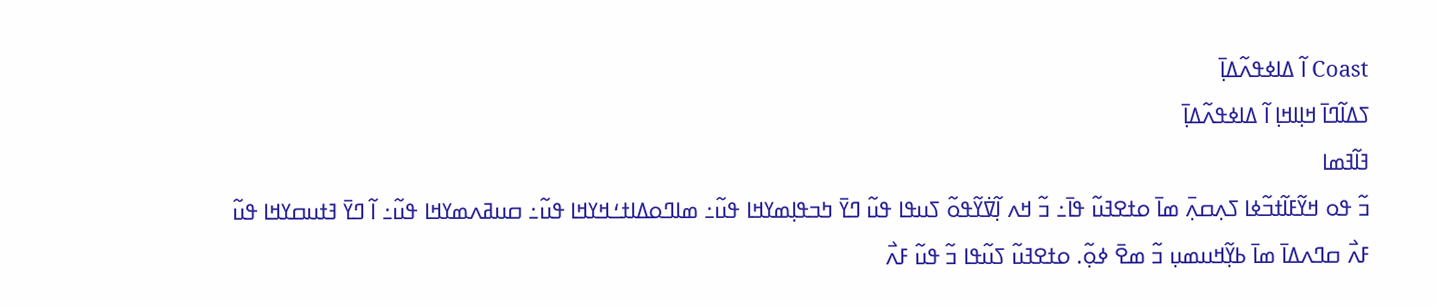Coast ߊ߬ ߡߊߦߟߍ߬ߡߊ߲߫
ߖߡߊ߬ߣߊ߫ ߞߊ߲ߊߞߊ߲ ߊ߬ ߡߊߦߟߍ߬ߡߊ߲߫
ߔߊ߬ߔߘߊ
ߏ߬ ߟߋ ߞߌ߬ߓߊ߬ߙߏ߬ߦߊ ߖߍ߲ߛߍ߲߫ ߘߊ߫ ߋߙߐߔߎ߬ ߟߊ߫߸ ߏ߬ ߞߍ ߊ߲߬ߜ߭ߌ߬ߟߋ߬ ߖߎߟߊ ߟߎ߬ ߣߌ߫ ߤߏߟߊ߲ߘߌߞߊ ߟߎ߬߸ ߘߊߣߋߡߊߙߑߞߌߞߊ ߟߎ߬߸ ߛߎߥߍߘߌߞߊ ߟߎ߬߸ ߊ߬ ߣߌ߫ ߔߙߎߛߌߞߊ ߟߎ߬ ߓߍ߯ ߛߣߍߡߊ߫ ߘߊ߫ ߕߌ߲߬ߞߎߘߎ߲ ߏ߬ ߘߐ߫ ߦߋ߲߬. ߋߙߐߔߎ߬ ߖߎ߬ߟߊ ߏ߬ ߟߎ߬ ߓߍ߯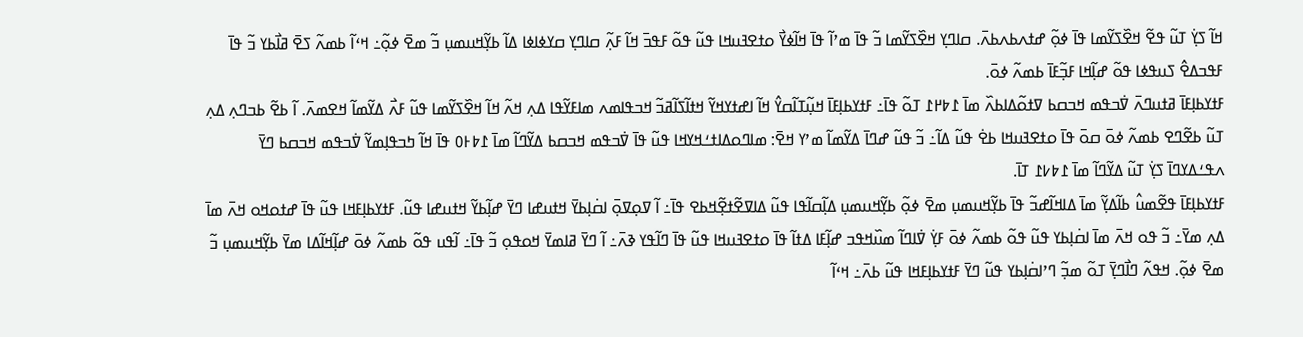ߞߊ߬ ߖߌ߲߭ ߠߎ߬ ߟߐ߬ ߞߐ߰ߖߌ߬ߘߊ ߟߊ߫ ߦߋ߲߬ ߝߙߍߕߍߕߍ߫. ߛߊߣߌ߲ ߞߐ߰ߖߌ߬ߘߊ ߏ߬ ߟߊ߫ ߘߴߊ߬ ߟߊ߫ ߞߊ߬ߦߌ߯ ߋߙߐߔߎߞߊ ߟߎ߬ ߟߋ߬ ߓߟߏ߫ ߞߊ߬ ߓߍ߲߬ ߛߊߣߌ߲ ߛߌߦߊߦߊ ߡߊ߬ ߕߌ߲߬ߞߎߘߎ߲ ߏ߬ ߘߐ߫ ߦߋ߲߬߸ ߞߵߊ߬ ߕߘߍ߬ ߖߐ߫ ߥߊ߯ߕߌ ߏ߬ ߟߊ߫ ߓߟߏߡߐ߮ ߖߎߟߦߊ ߟߋ߬ ߝߊ߲߬ߞߊ ߓߏ߲߬ߓߊ߫ ߕߘߍ߬ ߦߋ߫.
ߓߙߌߕߊ߲ߓߊ߫ ߥߙߎߣߍ߫ ߜ߭ߏߟߘ ߞߏߛߕ ߜߙߋ߬ߡߊߕߍ߰ ߘߊ߫ ߁߈߂߁ ߠߋ߬ ߟߊ߫߸ ߓߙߌߕߊ߲ߓߊ߫ ߞߎ߲߬ߠߊ߬ߛߌ߮ ߞߊ߬ ߊߝߙߌߞߌ߬ ߞߙߊ߬ߖߊ߬ߥߏ߬ ߞߏߟߊߘߍ ߘߊߓߌ߬ߟߊ ߡߍ߲ ߞߍ߬ ߞߊ߬ ߞߐ߰ߖߌ߬ߘߊ ߟߎ߬ ߓߍ߯ ߡߌ߬ߘߊ߬ ߞߐߘߍ߫. ߊ߬ ߕߐ߬ ߕߏߣߍ߲ ߡߍ߲ ߠߎ߬ ߕߐ߬ߣߐ ߕߘߍ߬ ߦߋ߫ ߛߋ߫ ߟߊ߫ ߋߙߐߔߎߞߊ ߕߐ߭ ߟߎ߬ ߡߊ߬߸ ߏ߬ ߟߎ߬ ߝߣߊ߫ ߡߌ߬ߘߊ߬ ߘߴߌ ߞߐ߫: ߘߊߣߋߡߊߙߑߞߌߞߊ ߟߎ߬ ߟߊ߫ ߜ߭ߏߟߘ ߞߏߛߕ ߡߌ߬ߣߊ߬ ߘߊ߫ ߁߈߅߀ ߟߊ߫ ߞߊ߬ ߤߏߟߊ߲ߘߌ߬ ߜ߭ߏߟߘ ߞߏߛߕ ߣߌ߫ ߍߟߑߡߌߣߊ߫ ߖߌ߲߭ ߠߎ߬ ߡߌ߬ߣߊ߬ ߘߊ߫ ߁߈߇߁ ߠߊ߫.
ߓߙߌߕߊ߲ߓߊ߫ ߟߐ߬ߘߎ߮ ߕߊ߬ߡߌ߲߬ ߘߊ߫ ߡߊߞߊ߬ߝߏ߬ ߟߊ߫ ߕߌ߲߬ߞߎߘߎ߲ ߘߐ߫ ߦߋ߲߬ ߕߌ߲߬ߞߎߘߎ߲ ߡߊ߲߬ߛߊ߬ߟߊ ߟߎ߬ ߡߊߜߐ߬ߙߐ߲߬ߞߕߐ ߟߊ߫߸ ߊ߬ ߜߋ߲ߜߋ߲߫ ߊߛ߭ߊ߲ߕߌ߫ ߞߙߎߝߊ ߣߌ߫ ߝߊ߲߬ߕߌ߬ ߞߙߎߝߊ ߟߎ߬. ߓߙߌߕߊ߲ߓߞߊ ߟߎ߬ ߟߊ߫ ߝߙߋߞߋ ߞߍ߫ ߘߊ߫ ߡߍ߲ ߘߌ߫߸ ߏ߬ ߟߋ ߞߍ߫ ߘߊ߫ ߊߛ߭ߊ߲ߕߌ ߟߎ߬ ߟߋ߬ ߕߘߍ߬ ߦߋ߫ ߓߌ߲߭ ߜ߭ߊߣߊ߬ ߘߎ߰ߞߟߏ ߝߊ߲߬ߓߊ ߡߙߊ߬ ߟߊ߫ ߋߙߐߔߎߞߊ ߟߎ߬ ߟߊ߫ ߣߊ߬ߟߌ ߢߍ߫߸ ߊ߬ ߣߌ߫ ߥߊߘߌ߫ ߞߋߟߋ߲ ߏ߬ ߟߊ߫߸ ߊ߬ߟߎ ߟߋ߬ ߕߘߍ߬ ߦߋ߫ ߝߊ߲߬ߞߊ߬ߡߊ ߘߌ߫ ߕߌ߲߬ߞߎߘߎ߲ ߏ߬ ߘߐ߫ ߦߋ߲߬. ߞߟߍ߬ ߣߊ߯ߣߌ߲߫ ߠߋ߬ ߘߏ߲߬ ߣߴߊߛ߭ߊ߲ߕߌ ߟߎ߬ ߣߌ߫ ߓߙߌߕߊ߲ߓߞߊ ߟߎ߬ ߕߍ߫߸ ߞߵߊ߬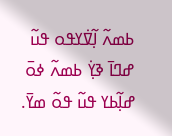ߕߘߍ߬ ߊ߲߬ߜ߭ߌߟߋ ߟߎ߬ ߝߣߊ߫ ߢߌ߲߭ ߕߘߍ߬ ߦߋ߫ ߝߊ߲߬ߕߌ ߟߎ߬ ߟߋ߬ ߘߌ߫.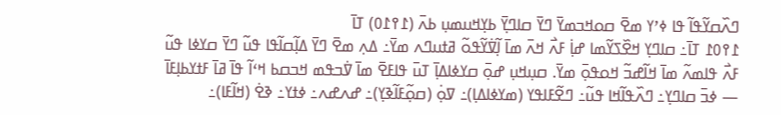ߣߍ߰ߛߌ߬ߟߊ߬ ߟߊ ߦߴߌ ߘߐ߫ ߛߋߞߏߘߌ߫ ߣߌ߫ ߛߊߣߌ߲߫ ߕߌ߲ߞߎߘߎ߲ ߕߍ߫ (߁߉߁߀) ߠߊ߫
߁߉߀߁ ߠߊ߫߸ ߛߊߣߌ߲ ߞߐ߰ߖߌ߬ߘߊ ߝߊ߲߭ ߓߍ߯ ߞߍ߫ ߘߊ߫ ߊ߲߬ߜ߭ߌ߬ߟߋ߬ ߥߙߎߣߍ ߘߌ߫߸ ߡߍ߲ ߘߐ߫ ߣߌ߫ ߡߊ߲߬ߛߊ߬ߟߊ ߟߎ߬ ߣߌ߫ ߛߌߦߊ ߟߎ߬ ߓߍ߯ ߟߊߘߍ߬ ߘߊ߫ ߞߊ߬ߝߏ߬ ߞߋߟߋ߲߫ ߘߌ߫. ߛߎ߲ߞߎ߲ ߝߋ߲߫ ߛߌߦߊߡߊ߲߫ ߠߎ߫ ߟߊߓߐ߫ ߘߊ߫ ߜ߭ߏߟߘ ߞߏߛߕ ߞߵߊ߬ ߟߊ߫ ߥߊ߫ ߓߙߌߕߊ߲ߓߊ߫ — ߦߏ߫ ߛߊߣߌ߲߸ ߣߍ߰ߟߊ߬ߞߊ ߟߎ߬߸ ߣߐ߬ߓߊߟߌ (ߘߌߦߊߡߊ߲)߸ ߜߋ߲߭ (ߛߋ߲߬ߓߊ߬ߢߌ߲)߸ ߝߍߝߍ߸ ߦߙߌ߸ ߢߐ߭ (ߞߊ߬ߓߊ)߸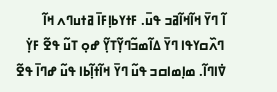ߊ߬ ߣߌ߫ ߞߊ߬ߞߊ߬ߥߏ ߟߎ߫. ߓߙߌߕߊ߲ߓߊ߫ ߥߙߎߣߍ ߞߊ߬ ߣߍ߰ߛߌߟߊ ߣߌ߫ ߡߊ߬ߘߏ߬ߣߌ߲߬ߠߌ߲߬ ߝߋ߲ ߠߎ߬ ߟߐ߬ ߓߌ߲߭ ߜ߭ߊߣߊ߬. ߘߊ߲ߘߊߛߏ ߟߎ߬ ߣߌ߫ ߞߊ߬ߙߊ߲߬ߕߊ ߟߎ߬ ߝߣߊ߫ ߟߐ߬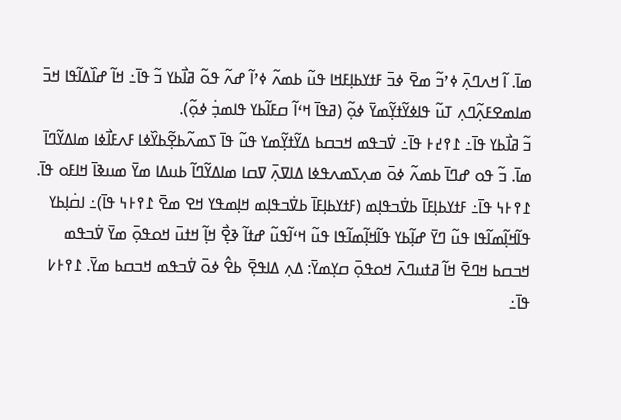ߘߊ߫. ߊ߬ ߞߍߣߍ߲߫ ߦߴߏ߬ ߘߐ߫ ߦߏ߫ ߓߙߌߕߊ߲ߓߞߊ ߟߎ߬ ߕߘߍ߬ ߦߴߊ߬ ߝߍ߬ ߟߋ߬ ߥߊ߯ߕߌ ߏ߬ ߟߊ߫߸ ߞߊ߬ ߝߊ߰ߡߊ߬ߟߊ ߞߏ߫ ߘߊߘߐߓߍ߲߬ߣߍ߲ ߠߎ߬ ߟߊߦߌ߬ߙߌ߲߬ߘߌ߫ ߦߋ߲߬ (ߥߟߊ߫ ߞߵߊ߬ ߛߓߊ߬ߕߌ ߟߊߘߏ߲߭ ߦߋ߲߬).
ߏ߬ ߥߊ߯ߕߌ ߟߊ߫߸ ߁߉߄߅ ߟߊ߫߸ ߜ߭ߏߟߘ ߞߏߛߕ ߡߌ߬ߙߌ߲߬ߘߌ ߟߎ߬ ߟߊ߫ ߖߘߍ߬ߕߐ߲߬ߕߌ߰ߦߊ ߓߍߓߊ߯ߦߊ ߘߊߡߌ߬ߣߊ߫ ߘߊ߫. ߏ߬ ߟߋ ߝߣߊ߫ ߕߘߍ߬ ߦߋ߫ ߘߍ߲ߖߘߍߟߦߊ ߡߊߜߍ߲߫ ߜߛߊ ߘߊߡߌ߬ߣߊ߬ ߕߎߡߊ ߘߌ߫ ߘߎߢߊ߫ ߞߊߓߋ ߟߊ߫.
߁߉߅߆ ߟߊ߫߸ ߓߙߌߕߊ߲ߓߊ߫ ߕߜ߭ߏߟߊ߲ߘ (ߓߙߌߕߊ߲ߓߊ߫ ߕߜ߭ߏߟߊ߲ߘ ߞߊ߲ߘߟߌ ߞߐ ߘߐ߫ ߁߉߅߆ ߟߊ߫)߸ ߊߛ߭ߊ߲ߕߌ ߟߊ߬ߞߊ߲߬ߘߊ߬ߟߊ ߟߎ߬ ߣߌ߫ ߝߊ߲߬ߕߌ ߟߊ߬ߞߊ߲߬ߘߊ߬ߟߊ ߟߎ߬ ߞߵߊ߬ߟߎ߬ ߝߙߊ߬ ߢߐ߲߯ ߞߊ߲߬ ߞߙߎ߫ ߞߋߟߋ߲߫ ߘߌ߫ ߜ߭ߏߟߘ ߞߏߛߕ ߞߣߐ߫ ߞߊ߬ ߥߙߎߣߍ߫ ߞߋߟߋ߲߫ ߛߌ߲ߘߌ߫: ߡߍ߲ ߡߊߟߐ߲߫ ߕߐ߮ ߦߋ߫ ߜ߭ߏߟߘ ߞߏߛߕ ߘߌ߫. ߁߉߅߇ ߟߊ߫߸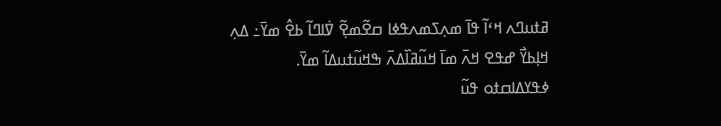ߥߙߎߣߍ ߞߵߊ߬ ߟߊ߫ ߘߍ߲ߖߘߍߟߦߊ ߛߐ߬ߘߐ߲߬ ߜ߭ߊߣߊ߬ ߕߐ߮ ߘߌ߫߸ ߡߍ߲ ߞߊ߲ߕߌ߯ ߝߟߐ ߞߍ߫ ߘߊ߫ ߞߎ߬ߥߊ߰ߡߍ߫ ߒߞߎ߬ߙߎߡߊ߬ ߘߌ߫.
ߦߟߌߡߊߛߙߋ ߟߎ߬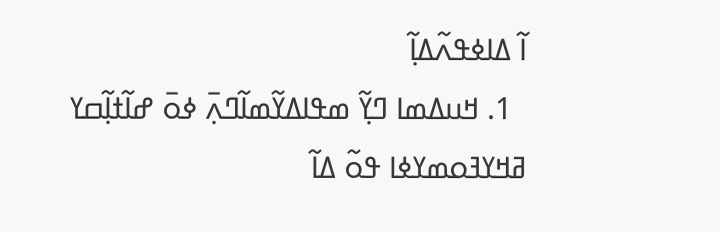ߊ߬ ߡߊߦߟߍ߬ߡߊ߲߬
  1. ߞߎߡߘߊ ߣߌ߲߬ ߘߟߊߡߌ߬ߘߊ߬ߣߍ߲߫ ߦߋ߫ ߝߊ߬ߙߊ߲߬ߛߌ ߥߞߌߔߋߘߌߦߊ ߟߋ߬ ߡߊ߬